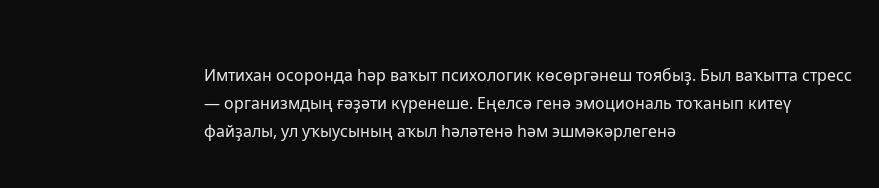Имтихан осоронда һәр ваҡыт психологик көсөргәнеш тоябыҙ. Был ваҡытта стресс — организмдың ғәҙәти күренеше. Еңелсә генә эмоциональ тоҡанып китеү файҙалы, ул уҡыусының аҡыл һәләтенә һәм эшмәкәрлегенә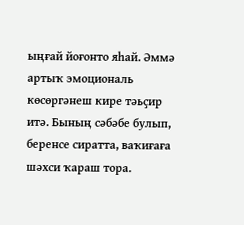ыңғай йоғонто яһай. Әммә артыҡ эмоциональ көсөргәнеш кире тәьҫир итә. Бының сәбәбе булып, беренсе сиратта, ваҡиғаға шәхси ҡараш тора.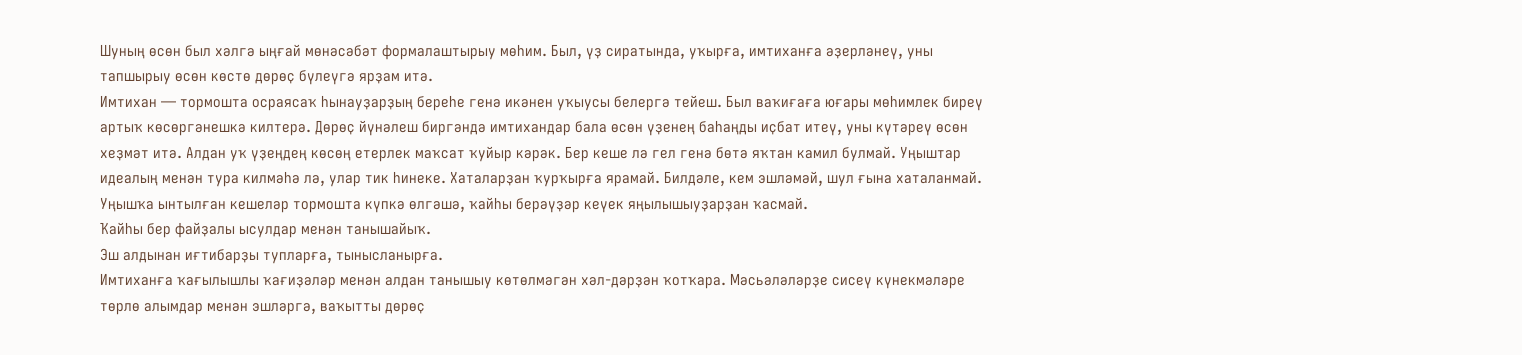Шуның өсөн был хәлгә ыңғай мөнәсәбәт формалаштырыу мөһим. Был, үҙ сиратында, уҡырға, имтиханға әҙерләнеү, уны тапшырыу өсөн көстө дөрөҫ бүлеүгә ярҙам итә.
Имтихан — тормошта осраясаҡ һынауҙарҙың береһе генә икәнен уҡыусы белергә тейеш. Был ваҡиғаға юғары мөһимлек биреү артыҡ көсөргәнешкә килтерә. Дөрөҫ йүнәлеш биргәндә имтихандар бала өсөн үҙенең баһаңды иҫбат итеү, уны күтәреү өсөн хеҙмәт итә. Алдан уҡ үҙеңдең көсөң етерлек маҡсат ҡуйыр кәрәк. Бер кеше лә гел генә бөтә яҡтан камил булмай. Уңыштар идеалың менән тура килмәһә лә, улар тик һинеке. Хаталарҙан ҡурҡырға ярамай. Билдәле, кем эшләмәй, шул ғына хаталанмай. Уңышҡа ынтылған кешеләр тормошта күпкә өлгәшә, ҡайһы берәүҙәр кеүек яңылышыуҙарҙан ҡасмай.
Ҡайһы бер файҙалы ысулдар менән танышайыҡ.
Эш алдынан иғтибарҙы тупларға, тынысланырға.
Имтиханға ҡағылышлы ҡағиҙәләр менән алдан танышыу көтөлмәгән хәл-дәрҙән ҡотҡара. Мәсьәләләрҙе сисеү күнекмәләре төрлө алымдар менән эшләргә, ваҡытты дөрөҫ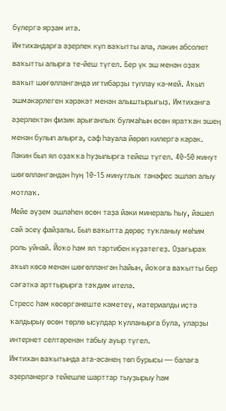бүлергә ярҙам итә.
Имтихандарға әҙерлек күп ваҡытты ала, ләкин абсолют ваҡытты алырға те-йеш түгел. Бер үк эш менән оҙаҡ ваҡыт шөғөлләнгәндә иғтибарҙы туплау кә-мей. Аҡыл эшмәкәрлеген хәрәкәт менән алыштырығыҙ. Имтиханға әҙерлектән физик арығанлыҡ булмаһын өсөн яратҡан эшең менән булып алырға, саф һауала йөрөп килергә кәрәк. Ләкин был ял оҙаҡҡа һуҙылырға тейеш түгел. 40-50 минут шөғөлләнгәндән һуң 10-15 минутлыҡ тәнәфес эшләп алыу мотлаҡ.
Мейе әүҙем эшләһен өсөн таҙа йәки минераль һыу, йәшел сәй эсеү файҙалы. Был ваҡытта дөрөҫ туҡланыу мөһим роль уйнай. Йоҡо һәм ял тәртибен күҙәтегеҙ. Оҙағыраҡ аҡыл көсө менән шөғөлләнгән һайын, йоҡоға ваҡытты бер сәғәткә арттырырға тәҡдим ителә.
Стресс һәм көсөргәнеште кәметеү, материалды иҫтә ҡалдырыу өсөн төрлө ысулдар ҡулланырға була, уларҙы интернет селтәренән табыу ауыр түгел.
Имтихан ваҡытында ата-әсәнең төп бурысы — балаға әҙерләнергә тейешле шарттар тыуҙырыу һәм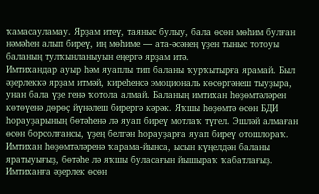ҡамасауламау. Ярҙам итеү, таяныс булыу, бала өсөн мөһим булған нәмәһен алып биреү, иң мөһиме — ата-әсәнең үҙен тыныс тотоуы баланың тулҡынланыуын еңергә ярҙам итә.
Имтихандар ауыр һәм яуаплы тип баланы ҡурҡытырға ярамай. Был әҙерлеккә ярҙам итмәй, киреһенсә эмоциональ көсөргәнеш тыуҙыра, унан бала үҙе генә ҡотола алмай. Баланың имтихан һөҙөмтәләрен көтөүенә дөрөҫ йүнәлеш бирергә кәрәк. Яҡшы һөҙөмтә өсөн БДИ һорауҙарының бөтәһенә лә яуап биреү мотлаҡ түгел. Эшләй алмаған өсөн борсолғансы, үҙең белгән һорауҙарға яуап биреү отошлораҡ.
Имтихан һөҙөмтәләренә ҡарама-йынса, ысын күңелдән баланы яратыуығыҙ, бөтәһе лә яҡшы буласағын йышыраҡ ҡабатлағыҙ.
Имтиханға әҙерлек өсөн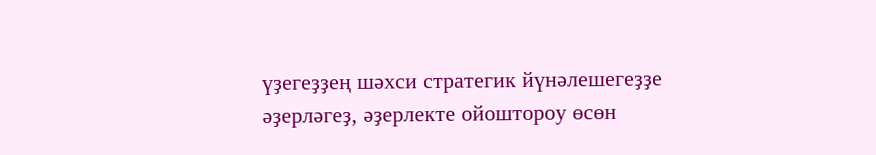үҙегеҙҙең шәхси стратегик йүнәлешегеҙҙе әҙерләгеҙ, әҙерлекте ойоштороу өсөн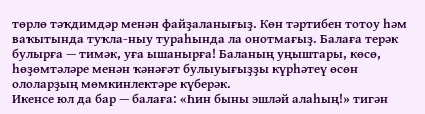төрлө тәҡдимдәр менән файҙаланығыҙ. Көн тәртибен тотоу һәм ваҡытында туҡла-ныу тураһында ла онотмағыҙ. Балаға терәк булырға — тимәк, уға ышанырға! Баланың уңыштары, көсө, һөҙөмтәләре менән ҡәнәғәт булыуығыҙҙы күрһәтеү өсөн ололарҙың мөмкинлектәре күберәк.
Икенсе юл да бар — балаға: «Һин быны эшләй алаһың!» тигән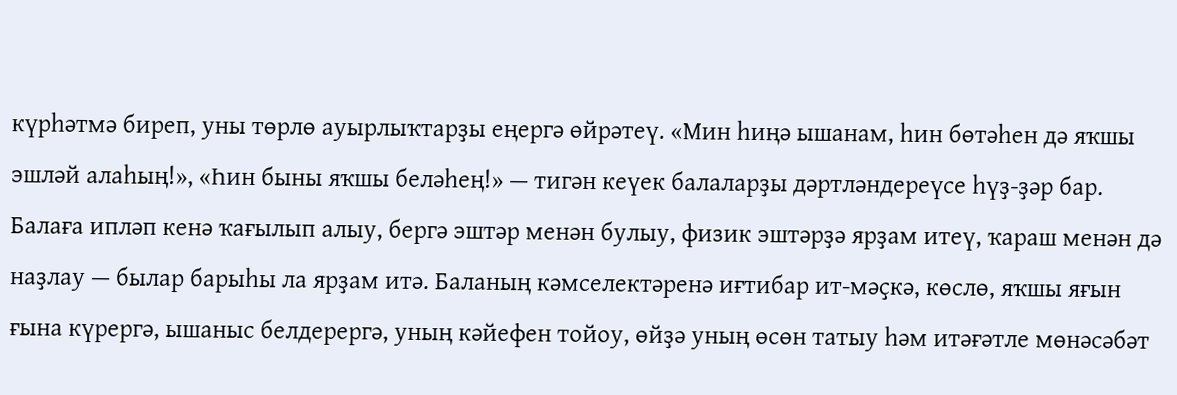күрһәтмә биреп, уны төрлө ауырлыҡтарҙы еңергә өйрәтеү. «Мин һиңә ышанам, һин бөтәһен дә яҡшы эшләй алаһың!», «Һин быны яҡшы беләһең!» — тигән кеүек балаларҙы дәртләндереүсе һүҙ-ҙәр бар. Балаға ипләп кенә ҡағылып алыу, бергә эштәр менән булыу, физик эштәрҙә ярҙам итеү, ҡараш менән дә наҙлау — былар барыһы ла ярҙам итә. Баланың кәмселектәренә иғтибар ит-мәҫкә, көслө, яҡшы яғын ғына күрергә, ышаныс белдерергә, уның кәйефен тойоу, өйҙә уның өсөн татыу һәм итәғәтле мөнәсәбәт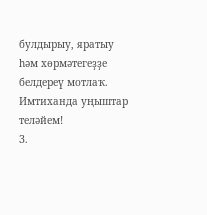булдырыу, яратыу һәм хөрмәтегеҙҙе белдереү мотлаҡ.
Имтиханда уңыштар теләйем!
З.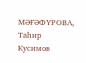МӘҒӘФҮРОВА,
Таһир Кусимов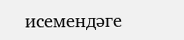исемендәге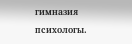гимназия психологы.